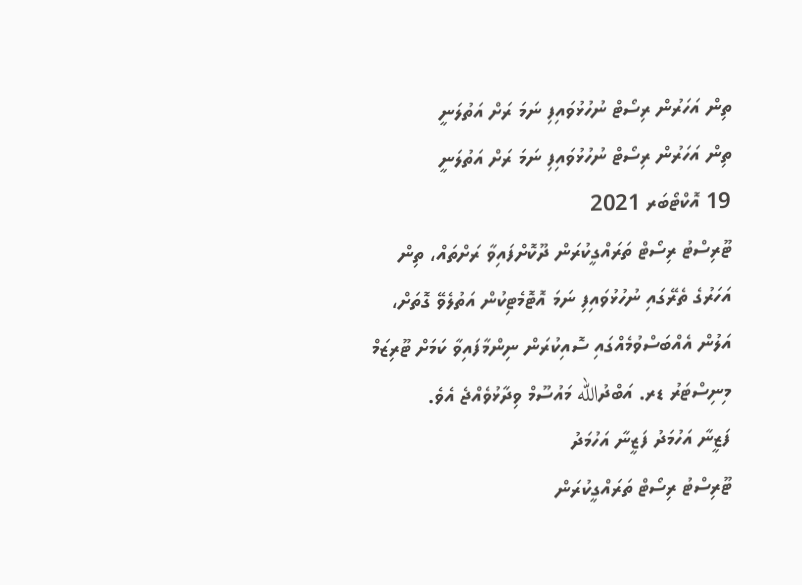ތިން އަހަރުން ރިސޯޓް ނުހުޅުވައިފި ނަމަ ރަށް އަތުލަނީ
ތިން އަހަރުން ރިސޯޓް ނުހުޅުވައިފި ނަމަ ރަށް އަތުލަނީ
19 އޮކްޓޯބަރ 2021
ޓޫރިސްޓު ރިސޯޓް ތަރައްގީކުރަން ދޫކޮށްފައިވާ ރަށްތައް، ތިން އަހަރުގެ ތެރޭގައި ނުހުޅުވައިފި ނަމަ އޮޓޮމެޓިކުން އަތުލެވޭ ގޮތަށް، އަލުން އެއްބަސްވުމެއްގައި ސޮއިކުރަން ނިންމާފައިވާ ކަމަށް ޓޫރިޒަމް މިނިސްޓަރު ޑރ. އަބްދުالله މައުސޫމް ވިދާޅުވެއްޖެ އެވެ.
ފަޒީނާ އަހުމަދު ފަޒީނާ އަހުމަދު
ޓޫރިސްޓު ރިސޯޓް ތަރައްގީކުރަން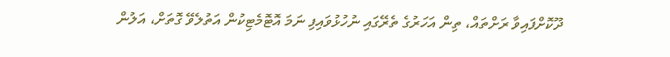ދޫކޮށްފައިވާ ރަށްތައް، ތިން އަހަރުގެ ތެރޭގައި ނުހުޅުވައިފި ނަމަ އޮޓޮމެޓިކުން އަތުލެވޭ ގޮތަށް، އަލުން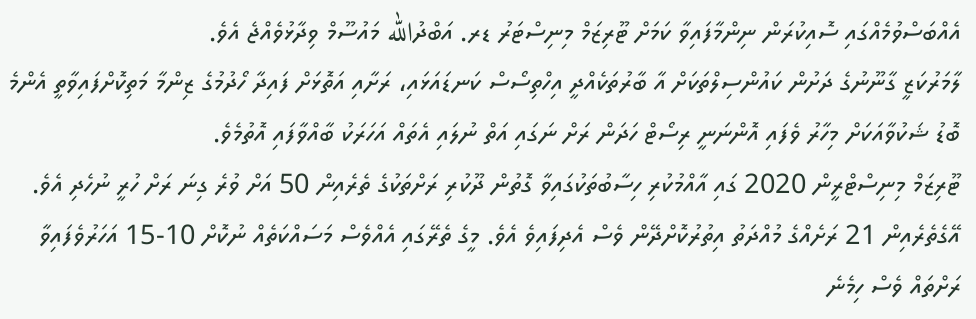އެއްބަސްވުމެއްގައި ސޮއިކުރަން ނިންމާފައިވާ ކަމަށް ޓޫރިޒަމް މިނިސްޓަރު ޑރ. އަބްދުالله މައުސޫމް ވިދާޅުވެއްޖެ އެވެ.
ލާމަރުކަޒީ ގާނޫނުގެ ދަށުން ކައުންސިލްތަކަށް އާ ބާރުތަކެއްދީ އިހްތިސޯސް ކަނޑައަޅައި، ރަށާއި އަތޮޅަށް ފައިދާ ހޯދުމުގެ ޒިންމާ މަތިކޮށްފައިވާތީ އެންމެ ބޮޑު ޝަކުވާއަކަށް މިހާރު ވެފައި އޮންނަނީ ރިސޯޓް ހަދަން ރަށް ނަގައި އަތް ނުލައި އެތައް އަހަރަކު ބާއްވާފައި އޮތުމެވެ.
ޓޫރިޒަމް މިނިސްޓްރީން 2020 ގައި އާއްމުކުރި ހިސާބުތަކުގައިވާ ގޮތުން ދޫކުރި ރަށްތަކުގެ ތެރެއިން 50 އަށް ވުރެ ގިނަ ރަށް ހުރީ ނުހެދި އެވެ. އޭގެތެރެއިން 21 ރަށެއްގެ މުއްދަތު އިތުރުކޮށްދޭން ވެސް އެދިފައިވެ އެވެ. މީގެ ތެރޭގައި އެއްވެސް މަސައްކަތެއް ނުކޮށް 10-15 އަހަރުވެފައިވާ ރަށްތައް ވެސް ހިމެނެ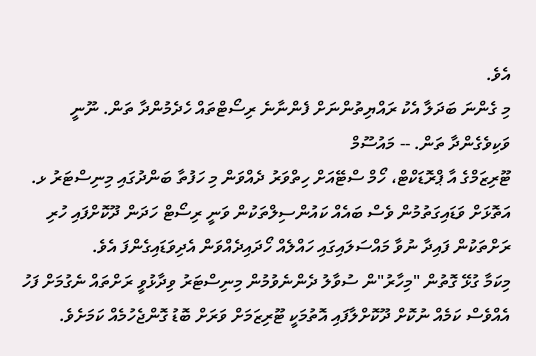އެވެ.
މި ގެންނަ ބަދަލާ އެކު ރައްޔިތުންނަށް ފެންނާނެ ރިސޯޓްތައް ހެދެމުންދާ ތަން. ނޫނީ ވަކިވެގެންދާ ތަން. -- މައުސޫމް
ޓޫރިޒަމްގެ އާ ޕްރޮޑަކްޓް، ހޯމް ސްޓޭއަށް ހިތްވަރު ދެއްވަން މި ހަފުތާ ބަންދުގައި މިނިސްޓަރު ޅ. އަތޮޅަށް ވަޑައިގަތުމުން ވެސް ބައެއް ކައުންސިލްތަކުން ވަނީ ރިސޯޓް ހަދަން ދޫކޮށްފައި ހުރި ރަށްތަކުން ފައިދާ ނުވާ މައްސަލައިގައި ހައްލެއް ހޯދައިދެއްވަން އެދިވަޑައިގެންފަ އެވެ.
މިކަމާ ގުޅޭ ގޮތުން "މިހާރު"ން ސުވާލު ދެންނެވުމުން މިނިސްޓަރު ވިދާޅުވީ ރަށްތައް ނެގުމަށް ފަހު އެއްވެސް ކަމެއް ނުކޮށް ދޫކޮށްލާފައި އޮތުމަކީ ޓޫރިޒަމަށް ވަރަށް ބޮޑު ގޮންޖެހުމެއް ކަމަށެވެ.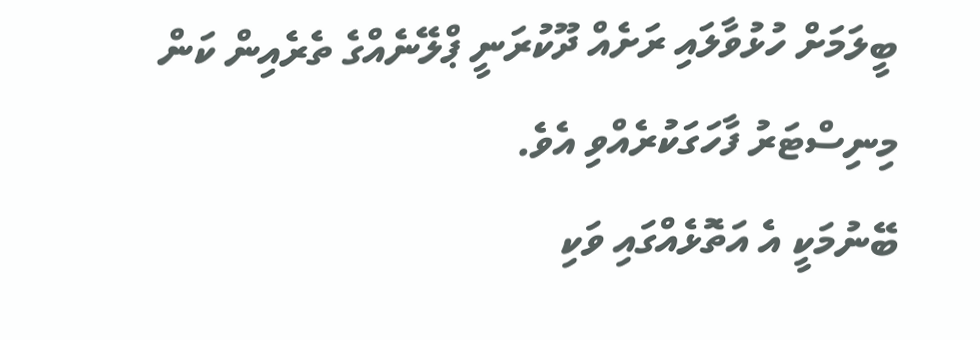ބީލަމަށް ހުޅުވާލައި ރަށެއް ދޫކުރަނީ ޕްލޭނެއްގެ ތެރެއިން ކަން މިނިސްޓަރު ފާހަގަކުރެއްވި އެވެ.
ބޭނުމަކީ އެ އަތޮޅެއްގައި ވަކި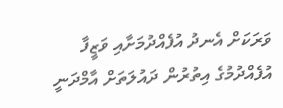ވަރަކަށް އެނދު އުފެއްދުމަށާއި ވަޒީފާ އުފެއްދުމުގެ އިތުރުން ދައުލަތަށް އާމްދަނީ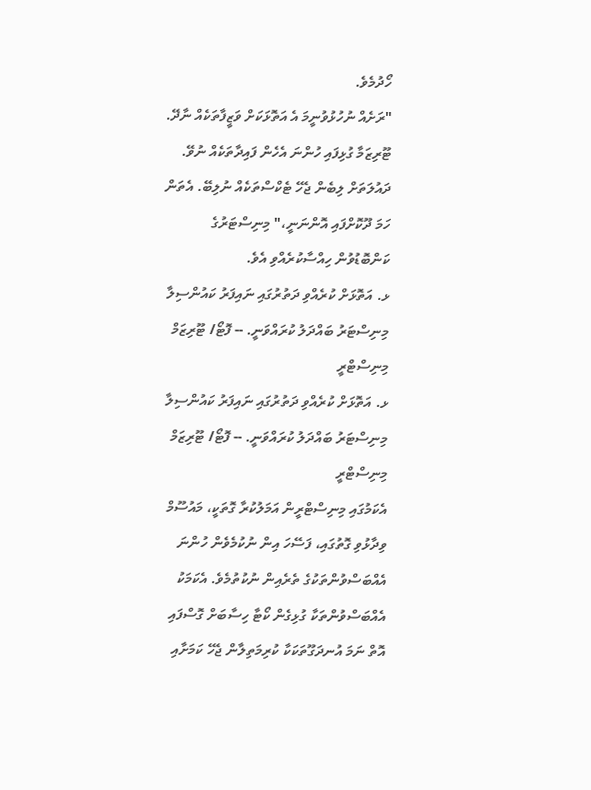ހޯދުމެވެ.
"ރަށެއް ނުހުޅުވުނީމަ އެ އަތޮޅަކަށް ވަޒީފާތަކެއް ނާދޭ. ޓޫރިޒަމާ ގުޅިފައި ހުންނަ އެހެން ފައިދާތަކެއް ނުވޭ. ދައުލަތަށް ލިބެން ޖެހޭ ޓެކްސްތަކެއް ނުލިބޭ. އެތަން ހަމަ ދޫކޮށްފައި އޮންނަނީ،" މިނިސްޓަރުގެ ކަންބޮޑުވުން ހިއްސާކުރެއްވި އެވެ.
ޅ. އަތޮޅަށް ކުރެއްވި ދަތުރުގައި ނައިފަރު ކައުންސިލާ މިނިސްޓަރު ބައްދަލު ކުރައްވަނީ. -- ފޮޓޯ/ ޓޫރިޒަމް މިނިސްޓްރީ
ޅ. އަތޮޅަށް ކުރެއްވި ދަތުރުގައި ނައިފަރު ކައުންސިލާ މިނިސްޓަރު ބައްދަލު ކުރައްވަނީ. -- ފޮޓޯ/ ޓޫރިޒަމް މިނިސްޓްރީ
އެކަމުގައި މިނިސްޓްރީން އަމަލުކުރާ ގޮތަކީ، މައުސޫމް ވިދާޅުވި ގޮތުގައި، ފަސޭހަ އިން ނުކުމެވެން ހުންނަ އެއްބަސްވުންތަކުގެ ތެރެއިން ނުކުތުމެވެ. އެކަމަކު އެއްބަސްވުންތަކާ ގުޅިގެން ކޯޓާ ހިސާބަށް ގޮސްފައި އޮތް ނަމަ އުނދަގޫތަކަކާ ކުރިމަތިލާން ޖެހޭ ކަމަށާއި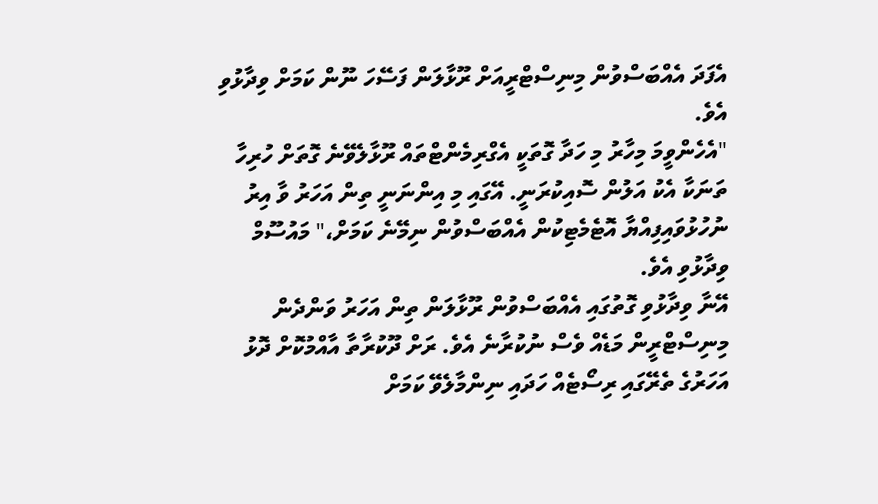އެފަދަ އެއްބަސްވުން މިނިސްޓްރީއަށް ރޫޅާލަން ފަސޭހަ ނޫން ކަމަށް ވިދާޅުވި އެވެ.
"އެހެންވީމަ މިހާރު މި ހަދާ ގޮތަކީ އެގްރިމެންޓްތައް ރޫޅާލެވޭނެ ގޮތަށް ހުރިހާ ތަނަކާ އެކު އަލުން ސޮއިކުރަނީ. އޭގައި މި އިންނަނީ ތިން އަހަރު ވާ އިރު ނުހުޅުވައިފިއްޔާ އޮޓެމެޓިކުން އެއްބަސްވުން ނިމޭނެ ކަމަށް،" މައުސޫމް ވިދާޅުވި އެވެ.
އޭނާ ވިދާޅުވި ގޮތުގައި އެއްބަސްވުން ރޫޅާލަން ތިން އަހަރު ވަންދެން މިނިސްޓްރީން މަޑެއް ވެސް ނުކުރާނެ އެވެ. ރަށް ދޫކުރާތާ އާއްމުކޮށް ދޮޅު އަހަރުގެ ތެރޭގައި ރިސޯޓެއް ހަދައި ނިންމާލެވޭ ކަމަށް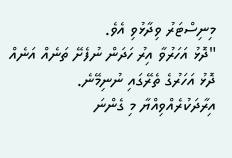މިނިސްޓަރު ވިދާޅުވި އެވެ.
"ދޮޅު އަހަރުވާ އިރު ހަދަން ނުފެށޭ ތަނެއް އަނެއް ދޮޅު އަހަރުގެ ތެރޭގައި ނުނިމޭނެ. އިރާދަކުރެއްވިއްޔާ މި ގެންނަ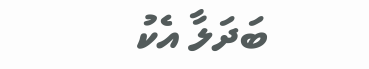ބަދަލާ އެކު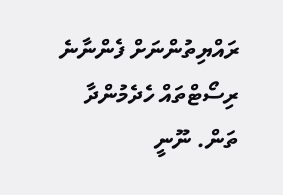ރައްޔިތުންނަށް ފެންނާނެ ރިސޯޓްތައް ހެދެމުންދާ ތަން. ނޫނީ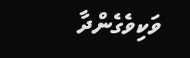ވަކިވެގެންދާ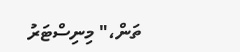ތަން،" މިނިސްޓަރު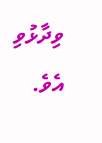ވިދާޅުވި އެވެ.